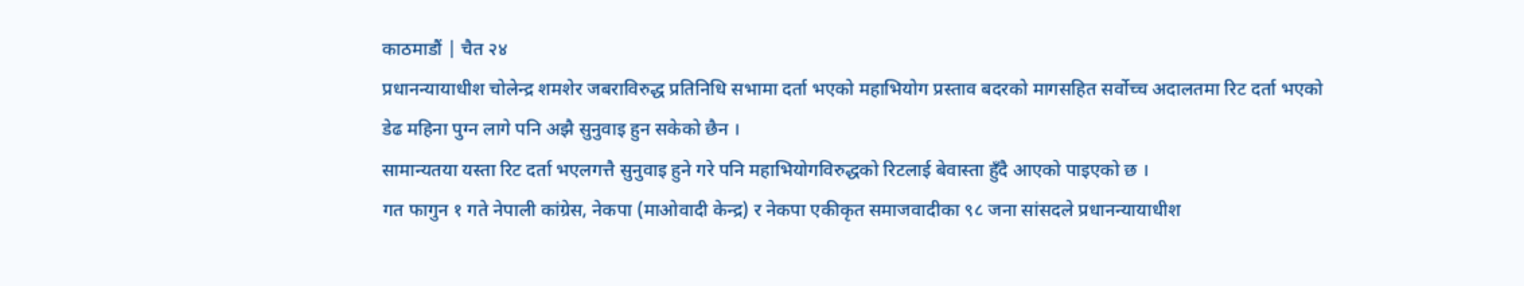काठमाडौं | चैत २४
प्रधानन्यायाधीश चोलेन्द्र शमशेर जबराविरुद्ध प्रतिनिधि सभामा दर्ता भएको महाभियोग प्रस्ताव बदरको मागसहित सर्वोच्च अदालतमा रिट दर्ता भएको डेढ महिना पुग्न लागे पनि अझै सुनुवाइ हुन सकेको छैन ।
सामान्यतया यस्ता रिट दर्ता भएलगत्तै सुनुवाइ हुने गरे पनि महाभियोगविरुद्धको रिटलाई बेवास्ता हुँदै आएको पाइएको छ ।
गत फागुन १ गते नेपाली कांग्रेस, नेकपा (माओवादी केन्द्र) र नेकपा एकीकृत समाजवादीका ९८ जना सांसदले प्रधानन्यायाधीश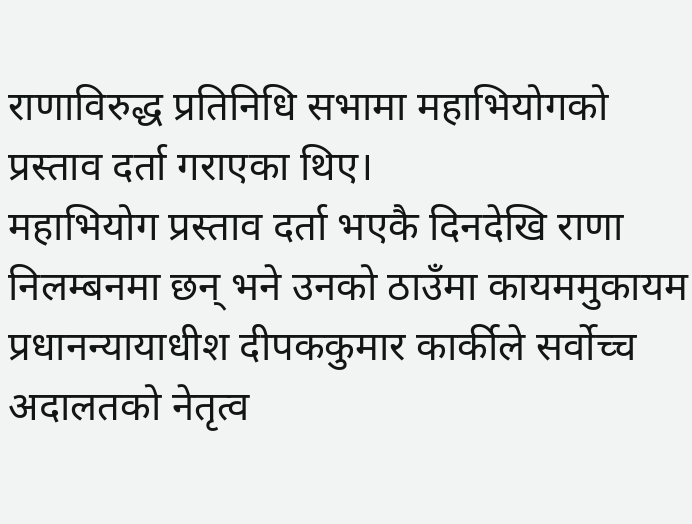राणाविरुद्ध प्रतिनिधि सभामा महाभियोगको प्रस्ताव दर्ता गराएका थिए।
महाभियोग प्रस्ताव दर्ता भएकै दिनदेखि राणा निलम्बनमा छन् भने उनको ठाउँमा कायममुकायम प्रधानन्यायाधीश दीपककुमार कार्कीले सर्वोच्च अदालतको नेतृत्व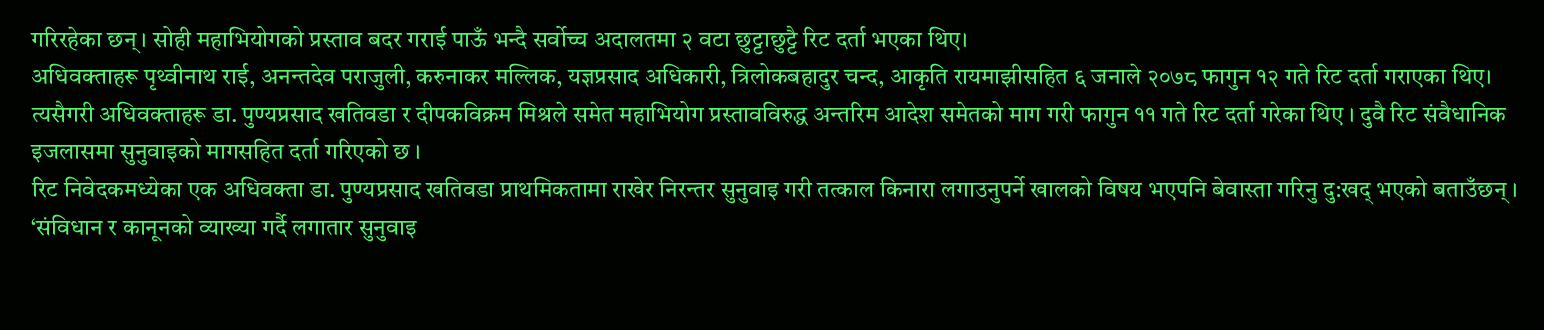गरिरहेका छन्। सोही महाभियोगको प्रस्ताव बदर गराई पाऊँ भन्दै सर्वोच्च अदालतमा २ वटा छुट्टाछुट्टै रिट दर्ता भएका थिए।
अधिवक्ताहरू पृथ्वीनाथ राई, अनन्तदेव पराजुली, करुनाकर मल्लिक, यज्ञप्रसाद अधिकारी, त्रिलोकबहादुर चन्द, आकृति रायमाझीसहित ६ जनाले २०७८ फागुन १२ गते रिट दर्ता गराएका थिए।
त्यसैगरी अधिवक्ताहरू डा. पुण्यप्रसाद खतिवडा र दीपकविक्रम मिश्रले समेत महाभियोग प्रस्तावविरुद्ध अन्तरिम आदेश समेतको माग गरी फागुन ११ गते रिट दर्ता गरेका थिए । दुवै रिट संवैधानिक इजलासमा सुनुवाइको मागसहित दर्ता गरिएको छ ।
रिट निवेदकमध्येका एक अधिवक्ता डा. पुण्यप्रसाद खतिवडा प्राथमिकतामा राखेर निरन्तर सुनुवाइ गरी तत्काल किनारा लगाउनुपर्ने खालको विषय भएपनि बेवास्ता गरिनु दु:खद् भएको बताउँछन् ।
‘संविधान र कानूनको व्याख्या गर्दै लगातार सुनुवाइ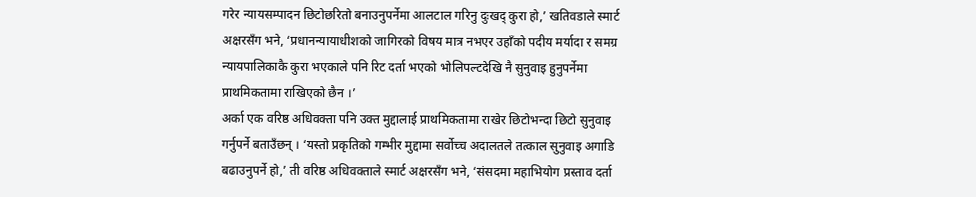गरेर न्यायसम्पादन छिटोछरितो बनाउनुपर्नेमा आलटाल गरिनु दुःखद् कुरा हो,’ खतिवडाले स्मार्ट अक्षरसँग भने, ‘प्रधानन्यायाधीशको जागिरको विषय मात्र नभएर उहाँको पदीय मर्यादा र समग्र न्यायपालिकाकै कुरा भएकाले पनि रिट दर्ता भएको भोलिपल्टदेखि नै सुनुवाइ हुनुपर्नेमा प्राथमिकतामा राखिएको छैन ।’
अर्का एक वरिष्ठ अधिवक्ता पनि उक्त मुद्दालाई प्राथमिकतामा राखेर छिटोभन्दा छिटो सुनुवाइ गर्नुपर्ने बताउँछन् । ‘यस्तो प्रकृतिको गम्भीर मुद्दामा सर्वोच्च अदालतले तत्काल सुनुवाइ अगाडि बढाउनुपर्ने हो,’ ती वरिष्ठ अधिवक्ताले स्मार्ट अक्षरसँग भने, ‘संसदमा महाभियोग प्रस्ताव दर्ता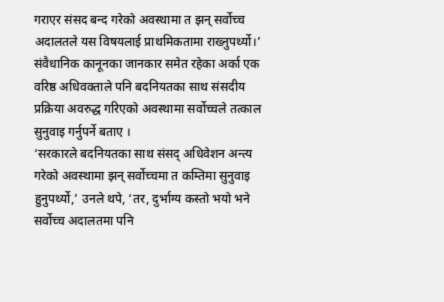गराएर संसद बन्द गरेको अवस्थामा त झन् सर्वोच्च अदालतले यस विषयलाई प्राथमिकतामा राख्नुपर्थ्यो।’
संवैधानिक कानूनका जानकार समेत रहेका अर्का एक वरिष्ठ अधिवक्ताले पनि बदनियतका साथ संसदीय प्रक्रिया अवरुद्ध गरिएको अवस्थामा सर्वोच्चले तत्काल सुनुवाइ गर्नुपर्ने बताए ।
‘सरकारले बदनियतका साथ संसद् अधिवेशन अन्त्य गरेको अवस्थामा झन् सर्वोच्चमा त कम्तिमा सुनुवाइ हुनुपर्थ्यो,’ उनले थपे, ‘तर, दुर्भाग्य कस्तो भयो भने सर्वोच्च अदालतमा पनि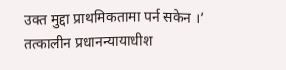उक्त मुद्दा प्राथमिकतामा पर्न सकेन ।’
तत्कालीन प्रधानन्यायाधीश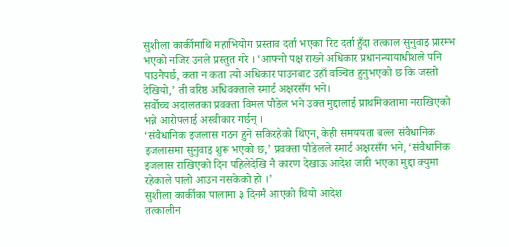सुशीला कार्कीमाथि महाभियोग प्रस्ताव दर्ता भएका रिट दर्ता हुँदा तत्काल सुनुवाइ प्रारम्भ भएको नजिर उनले प्रस्तुत गरे । ‘आफ्नो पक्ष राख्ने अधिकार प्रधानन्यायाधीशले पनि पाउनैपर्छ, कता न कता त्यो अधिकार पाउनबाट उहाँ वञ्चित हुनुभएको छ कि जस्तो देखियो,’ ती वरिष्ठ अधिवक्ताले स्मार्ट अक्षरसँग भने।
सर्वोच्च अदालतका प्रवक्ता विमल पौडेल भने उक्त मुद्दालाई प्राथमिकतामा नराखिएको भन्ने आरोपलाई अस्वीकार गर्छन् ।
‘संवैधानिक इजलास गठन हुने सकिरहेको थिएन, केही समययता बल्ल संवैधानिक इजलासमा सुनुवाइ शुरू भएको छ,’ प्रवक्ता पौडेलले स्मार्ट अक्षरसँग भने, ‘संवैधानिक इजलास राखिएको दिन पहिलेदेखि नै कारण देखाऊ आदेश जारी भएका मुद्दा क्युमा रहेकाले पालो आउन नसकेको हो ।’
सुशीला कार्कीका पालामा ३ दिनमै आएको थियो आदेश
तत्कालीन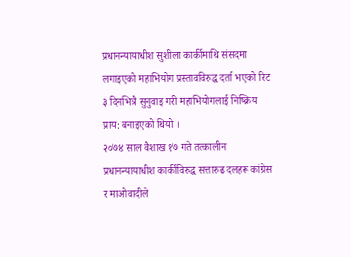प्रधानन्यायाधीश सुशीला कार्कीमाथि संसदमा लगाइएको महाभियोग प्रस्तावविरुद्ध दर्ता भएको रिट ३ दिनभित्रै सुनुवाइ गरी महाभियोगलाई निष्क्रिय प्राय: बनाइएको थियो ।
२०७४ साल वैशाख १७ गते तत्कालीन प्रधानन्यायाधीश कार्कीविरुद्ध सत्तारुढ दलहरू कांग्रेस र माओवादीले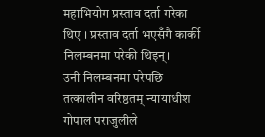महाभियोग प्रस्ताव दर्ता गरेका थिए । प्रस्ताव दर्ता भएसँगै कार्की निलम्बनमा परेकी थिइन्।
उनी निलम्बनमा परेपछि तत्कालीन वरिष्ठतम् न्यायाधीश गोपाल पराजुलीले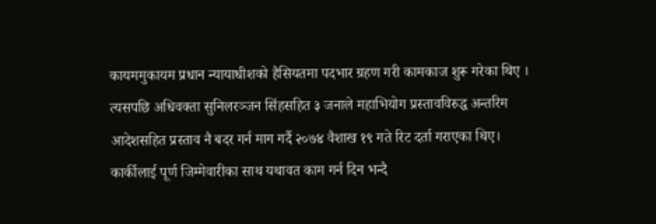कायममुकायम प्रधान न्यायाधीशको हैसियतमा पदभार ग्रहण गरी कामकाज शुरू गरेका थिए ।
त्यसपछि अधिवक्ता सुनिलरञ्जन सिंहसहित ३ जनाले महाभियोग प्रस्तावविरुद्ध अन्तरिम आदेशसहित प्रस्ताव नै बदर गर्न माग गर्दै २०७४ वैशाख १९ गते रिट दर्ता गराएका थिए।
कार्कीलाई पूर्ण जिम्मेवारीका साथ यथावत काम गर्न दिन भन्दै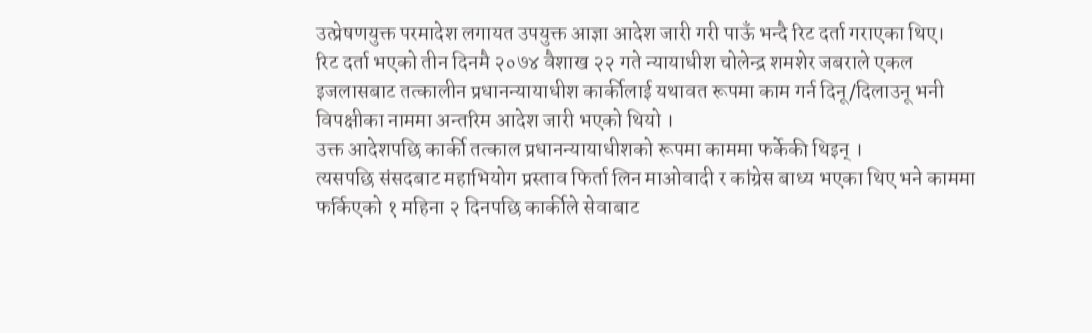उत्प्रेषणयुक्त परमादेश लगायत उपयुक्त आज्ञा आदेश जारी गरी पाऊँ भन्दै रिट दर्ता गराएका थिए।
रिट दर्ता भएको तीन दिनमै २०७४ वैशाख २२ गते न्यायाधीश चोलेन्द्र शमशेर जबराले एकल इजलासबाट तत्कालीन प्रधानन्यायाधीश कार्कीलाई यथावत रूपमा काम गर्न दिनू/दिलाउनू भनी विपक्षीका नाममा अन्तरिम आदेश जारी भएको थियो ।
उक्त आदेशपछि कार्की तत्काल प्रधानन्यायाधीशको रूपमा काममा फर्केकी थिइन् ।
त्यसपछि संसदबाट महाभियोग प्रस्ताव फिर्ता लिन माओवादी र कांग्रेस बाध्य भएका थिए भने काममा फर्किएको १ महिना २ दिनपछि कार्कीले सेवाबाट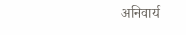अनिवार्य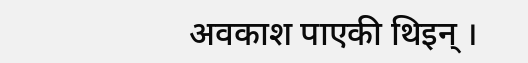अवकाश पाएकी थिइन् ।